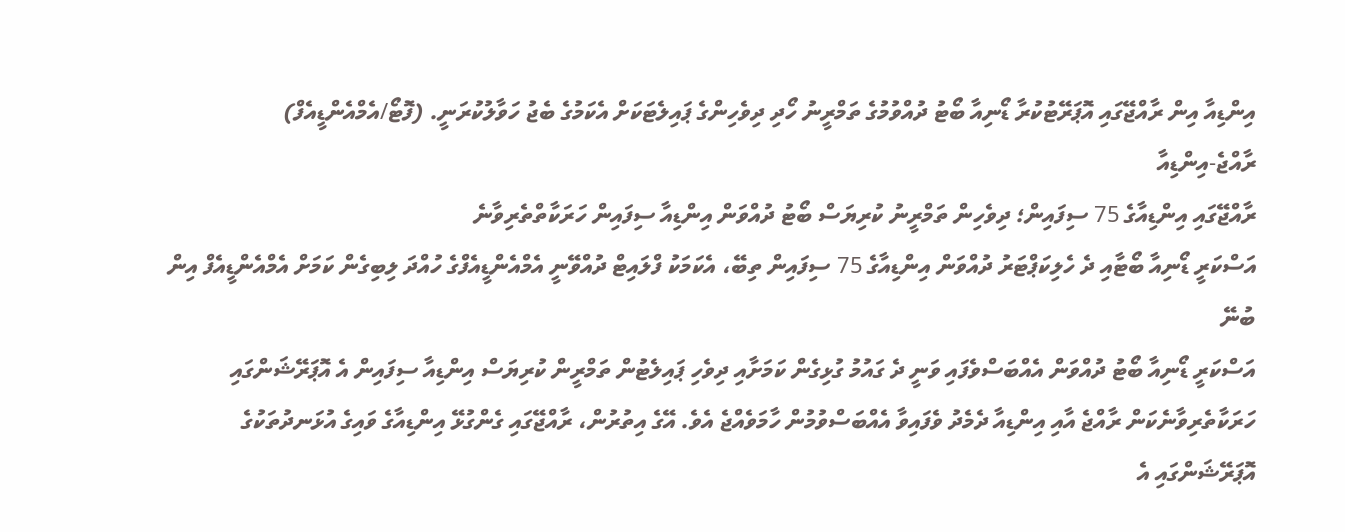އިންޑިއާ އިން ރާއްޖޭގައި އޮޕަރޭޓުކުރާ ޑޯނިއާ ބޯޓު ދުއްވުމުގެ ތަމްރީނު ހޯދި ދިވެހިންގެ ޕައިލެޓަކަށް އެކަމުގެ ބެޖު ހަވާލުކުރަނީ. (ފޮޓޯ/އެމްއެންޑީއެފް)
ރާއްޖެ-އިންޑިއާ
ރާއްޖޭގައި އިންޑިއާގެ 75 ސިފައިން؛ ދިވެހިން ތަމްރީނު ކުރިޔަސް ބޯޓު ދުއްވަން އިންޑިއާ ސިފައިން ހަރަކާތްތެރިވާނެ
އަސްކަރީ ޑޯނިއާ ބޯޓާއި ދެ ހެލިކަޕްޓަރު ދުއްވަން އިންޑިއާގެ 75 ސިފައިން ތިބޭ، އެކަމަކު ފްލައިޓް ދުއްވޭނީ އެމްއެންޑީއެފްގެ ހުއްދަ ލިބިގެން ކަމަށް އެމްއެންޑީއެފް އިން ބުނޭ
އަސްކަރީ ޑޯނިއާ ބޯޓު ދުއްވަން އެއްބަސްވެފައި ވަނީ ދެ ގައުމު ގުޅިގެން ކަމަށާއި ދިވެހި ޕައިލެޓުން ތަމްރީން ކުރިޔަސް އިންޑިއާ ސިފައިން އެ އޮޕަރޭޝަންގައި ހަރަކާތެރިވާނެކަން ރާއްޖެ އާއި އިންޑިއާ ދެމެދު ވެފައިވާ އެއްބަސްވުމުން ހާމަވެއްޖެ އެވެ. އޭގެ އިތުރުން، ރާއްޖޭގައި ގެންގުޅޭ އިންޑިއާގެ ވައިގެ އުޅަނދުތަކުގެ އޮޕަރޭޝަންގައި އެ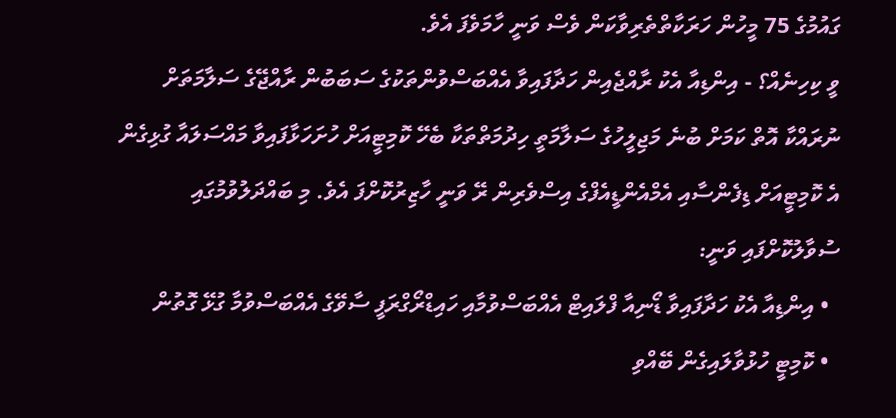ގައުމުގެ 75 މީހުން ހަރަކާތްތެރިވާކަން ވެސް ވަނީ ހާމަވެފަ އެވެ.
ވީ ކިހިނެއް؟ - އިންޑިއާ އެކު ރާއްޖެއިން ހަދާފައިވާ އެއްބަސްވުންތަކުގެ ސަބަބުން ރާއްޖޭގެ ސަލާމަތަށް ނުރައްކާ އޮތް ކަމަށް ބުނެ މަޖިލީހުގެ ސަލާމަތީ ހިދުމަތްތަކާ ބެހޭ ކޮމިޓީއަށް ހުށަހަޅާފައިވާ މައްސަލައާ ގުޅިގެން އެ ކޮމިޓީއަށް ޑިފެންސާއި އެމްއެންޑީއެފްގެ އިސްވެރިން ރޭ ވަނީ ހާޒިރުކޮށްފަ އެވެ. މި ބައްދަލުވުމުގައި ސުވާލުކޮށްފައި ވަނީ:
  • އިންޑިއާ އެކު ހަދާފައިވާ ޑޯނިއާ ފްލައިޓް އެއްބަސްވުމާއި ހައިޑްރޯގްރަފީ ސާވޭގެ އެއްބަސްވުމާ ގުޅޭ ގޮތުން
  • ކޮމިޓީ ހުޅުވާލައިގެން ބޭއްވި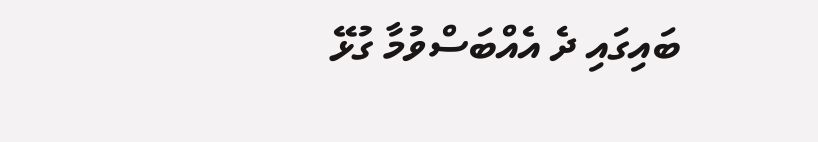ބައިގައި ދެ އެއްބަސްވުމާ ގުޅޭ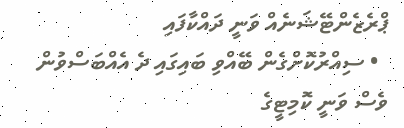ޕްރެޒެންޓޭޝަނެއް ވަނީ ދައްކާފައި
  • ސިއްރުކޮށްގެން ބޭއްވި ބައިގައި ދެ އެއްބަސްވުން ވެސް ވަނީ ކޮމިޓީގެ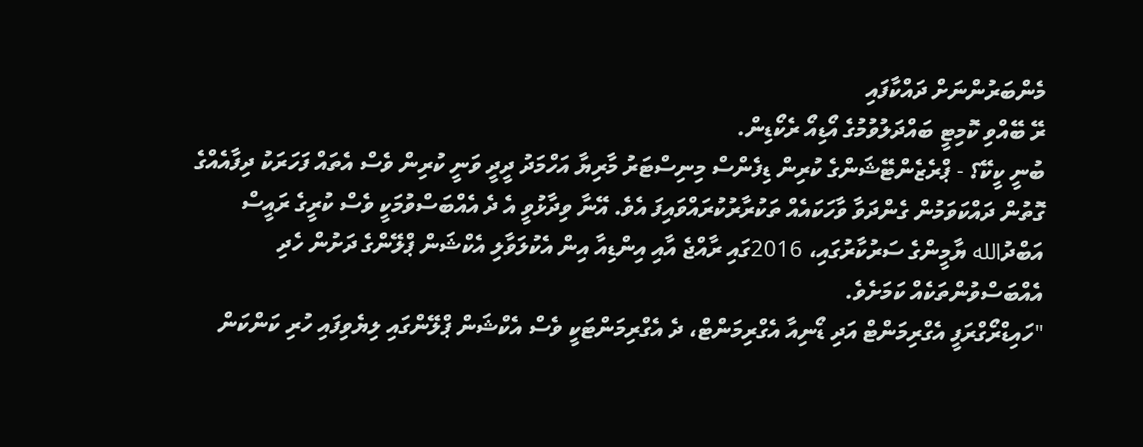މެންބަރުންނަށް ދައްކާފައި
ރޭ ބޭއްވި ކޮމިޓީ ބައްދަލުވުމުގެ އޯޑިއޯ ރެކޯޑިން.
ބުނީ ކީކޭ؟ - ޕްރެޒެންޓޭޝަންގެ ކުރިން ޑިފެންސް މިނިސްޓަރު މާރިޔާ އަހްމަދު ދީދީ ވަނީ ކުރިން ވެސް އެތައް ފަހަރަކު ދިފާއެއްގެ ގޮތުން ދައްކަވަމުން ގެންދަވާ ވާހަކައެއް ތަކުރާރުކުރައްވައިފަ އެވެ. އޭނާ ވިދާޅުވީ އެ ދެ އެއްބަސްވުމަކީ ވެސް ކުރީގެ ރައީސް އަބްދުالله ޔާމީންގެ ސަރުކާރުގައި، 2016ގައި ރާއްޖެ އާއި އިންޑިއާ އިން އެކުލަވާލި އެކްޝަން ޕްލޭންގެ ދަށުން ހެދި އެއްބަސްވުންތަކެއް ކަމަށެވެ.
"ހައިޑްރޯގްރަފީ އެގްރިމަންޓް އަދި ޑޯނިއާ އެގްރިމަންޓް، ދެ އެގްރިމަންޓަކީ ވެސް އެކްޝަން ޕްލޭންގައި ލިޔެވިފައި ހުރި ކަންކަން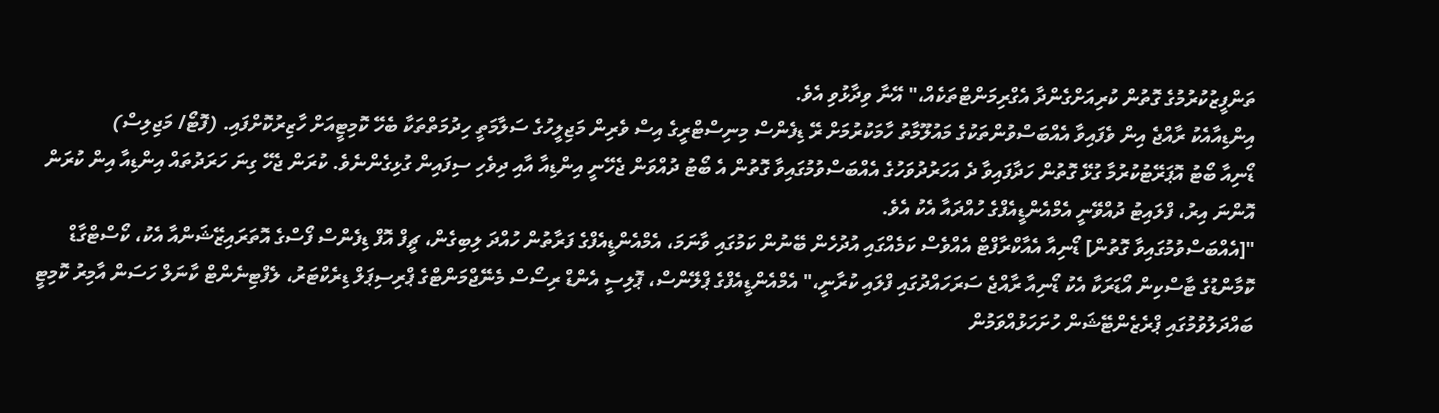ތަންފީޒުކުރުމުގެ ގޮތުން ކުރިއަށްގެންދާ އެގްރިމަންޓްތަކެއް،" އޭނާ ވިދާޅުވި އެވެ.
އިންޑިއާއެކު ރާއްޖެ އިން ވެފައިވާ އެއްބަސްވުންތަކުގެ މައުލޫމާތު ހާމަކުރުމަށް ރޭ ޑިފެންސް މިނިސްޓްރީގެ އިސް ވެރިން މަޖިލީހުގެ ސަލާމަތީ ހިދުމަތްތަކާ ބެހޭ ކޮމިޓީއަށް ހާޒިރުކޮށްފައި. (ފޮޓޯ/ މަޖިލިސް)
ޑޯނިއާ ބޯޓު އޮޕަރޭޓުކުރުމާ ގުޅޭ ގޮތުން ހަދާފައިވާ ދެ އަހަރުދުވަހުގެ އެއްބަސްވުމުގައިވާ ގޮތުން އެ ބޯޓު ދުއްވަން ޖެހޭނީ އިންޑިއާ އާއި ދިވެހި ސިފައިން ގުޅިގެންނެވެ. ކުރަން ޖެހޭ ގިނަ ހަރަދުތައް އިންޑިއާ އިން ކުރަން އޮންނަ އިރު، ފްލައިޓު ދުއްވޭނީ އެމްއެންޑީއެފްގެ ހުއްދައާ އެކު އެވެ.
"[އެއްބަސްވުމުގައިވާ ގޮތުން] ޑޯނިއާ އެއާކްރާފްޓް އެއްވެސް ކަމެއްގައި އުދުހެން ބޭނުން ކަމުގައި ވާނަމަ، އެމްއެންޑީއެފްގެ ފަރާތުން ހުއްދަ ލިބިގެން، ޗީފް އޮފް ޑިފެންސް ފޯސްގެ އޮތަރައިޒޭޝަންއާ އެކު، ކޯސްޓްގާޑް ކޮމާންޑުގެ ޓާސްކިން އޯޑަރަކާ އެކު ޑޯނިއާ ރާއްޖެ ސަރަހައްދުގައި ފްލައި ކުރާނީ،" އެމްއެންޑީއެފްގެ ޕްލޭންސް، ޕޮލިސީ އެންޑް ރިސޯސް މެނޭޖްމަންޓްގެ ޕްރިސިޕަލް ޑިރެކްޓަރު، ލެފްޓިނެންޓް ކާނަލް ހަސަން އާމިރު ކޮމިޓީ ބައްދަލުވުމުގައި ޕްރެޒެންޓޭޝަން ހުށަހަޅުއްވަމުން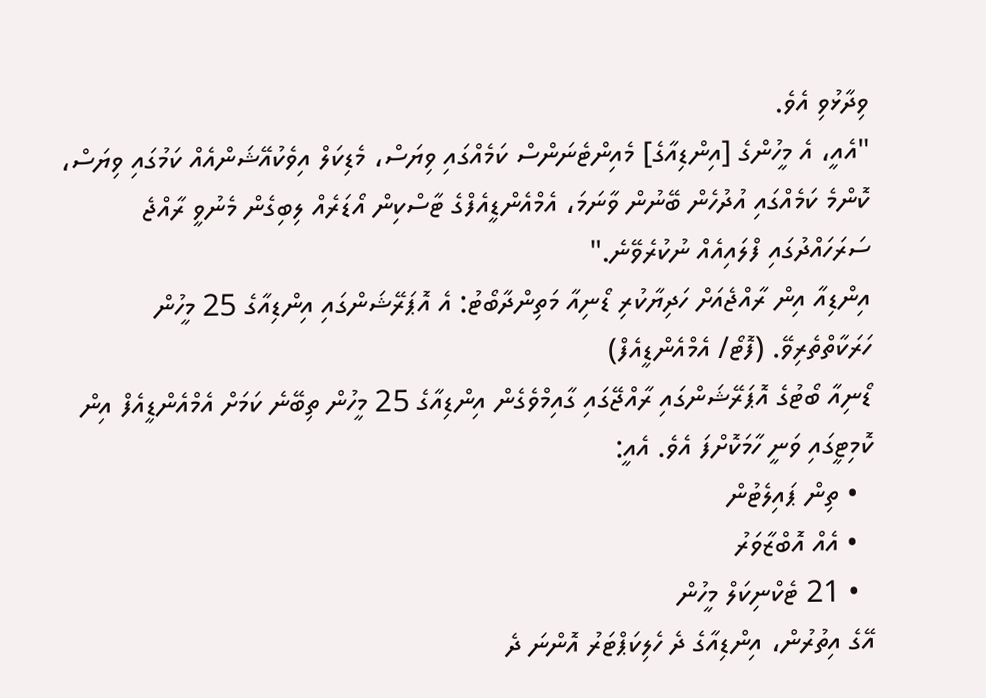ވިދާޅުވި އެވެ.
"އެއީ، އެ މީހުންގެ [އިންޑިއާގެ] މެއިންޓެނަންސް ކަމެއްގައި ވިޔަސް، މެޑިކަލް އިވެކުއޭޝަންއެއް ކަމުގައި ވިޔަސް، ކޮންމެ ކަމެއްގައި އުދުހެން ބޭނުން ވާނަމަ، އެމްއެންޑީއެފްގެ ޓާސްކިން އޯޑަރެއް ލިބިގެން މެނުވީ ރާއްޖެ ސަރަހައްދުގައި ފްލައިއެއް ނުކުރެވޭނެ."
އިންޑިއާ އިން ރާއްޖެއަށް ހަދިޔާކުރި ޑޯނިއާ މަތިންދާބޯޓު: އެ އޮޕަރޭޝަންގައި އިންޑިއާގެ 25 މީހުން ހަރަކާތްތެރިވޭ. (ފޮޓޯ/ އެމްއެންޑީއެފް)
ޑޯނިއާ ބޯޓުގެ އޮޕަރޭޝަންގައި ރާއްޖޭގައި ގާއިމްވެގެން އިންޑިއާގެ 25 މީހުން ތިބޭނެ ކަމަށް އެމްއެންޑީއެފް އިން ކޮމިޓީގައި ވަނީ ހާމަކޮށްފަ އެވެ. އެއީ:
  • ތިން ޕައިލެޓުން
  • އެއް އޮބްޒާވަރު
  • 21 ޓެކްނިކަލް މީހުން
އޭގެ އިތުރުން، އިންޑިއާގެ ދެ ހެލިކަޕްޓަރު އޮންނަ ދެ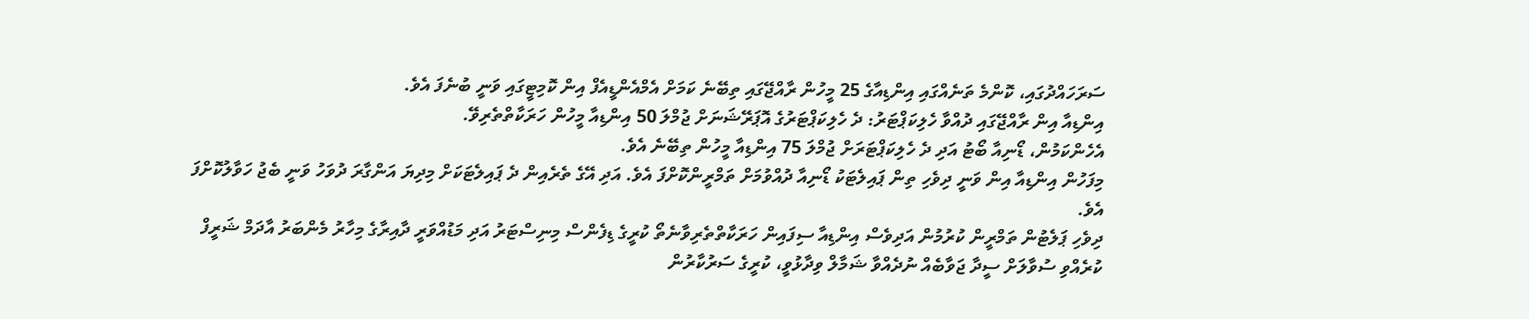ސަރަހައްދުގައި، ކޮންމެ ތަނެއްގައި އިންޑިއާގެ 25 މީހުން ރާއްޖޭގައި ތިބޭނެ ކަމަށް އެމްއެންޑީއެފް އިން ކޮމިޓީގައި ވަނީ ބުނެފަ އެވެ.
އިންޑިއާ އިން ރާއްޖޭގައި ދުއްވާ ހެލިކަޕްޓަރު: ދެ ހެލިކަޕްޓަރުގެ އޮޕަރޭޝަނަށް ޖުމްލަ 50 އިންޑިއާ މީހުން ހަރަކާތްތެރިވޭ.
އެހެންކަމުން، ޑޯނިއާ ބޯޓު އަދި ދެ ހެލިކަޕްޓަރަށް ޖުމްލަ 75 އިންޑިއާ މީހުން ތިބޭނެ އެވެ.
މިފަހުން އިންޑިއާ އިން ވަނީ ދިވެހި ތިން ޕައިލެޓަކު ޑޯނިއާ ދުއްވުމަށް ތަމްރީންކޮށްފަ އެވެ. އަދި އޭގެ ތެރެއިން ދެ ޕައިލެޓަކަށް މިދިޔަ އަންގާރަ ދުވަހު ވަނީ ބެޖު ހަވާލުކޮށްފަ އެވެ.
ދިވެހި ޕަލެޓުން ތަމްރީން ކުރުމުން އަދިވެސް އިންޑިއާ ސިފައިން ހަރަކާތްތެރިވާނެތޯ ކުރީގެ ޑިފެންސް މިނިސްޓަރު އަދި މަޑުއްވަރީ ދާއިރާގެ މިހާރު މެންބަރު އާދަމް ޝަރީފް ކުރެއްވި ސުވާލަށް ސީދާ ޖަވާބެއް ނުދެއްވާ ޝަމާލް ވިދާޅުވީ، ކުރީގެ ސަރުކާރުން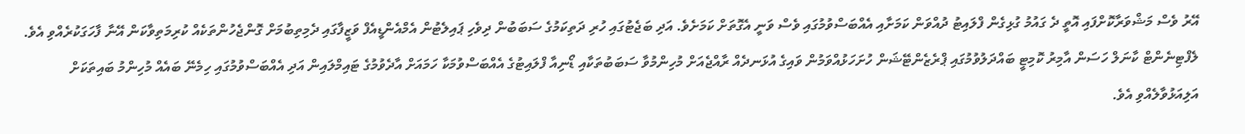އޭރު ވެސް މަޝްވަރާކޮށްފައި އޮތީ ދެ ގައުމު ގުޅިގެން ފްލައިޓު ދުއްވަން ކަމަށާއި އެއްބަސްވުމުގައި ވެސް ވަނީ އެގޮތަށް ކަމަށެވެ. އަދި ބަޖެޓުގައި ހުރި ދަތިކަމުގެ ސަބަބުން ދިވެހި ޕައިލެޓުން އެމްއެންޑީއެފް ވަޒީފާގައި ދެމިތިބުމަށް ގޮންޖެހުންތަކެއް ކުރިމަތިވާކަން އޭނާ ފާހަގަކުރެއްވި އެވެ.
ލެފްޓިނެންޓް ކާނަލް ހަސަން އާމިރު ކޮމިޓީ ބައްދަލުވުމުގައި ޕްރެޒެންޓޭޝަން ހުށަހަޅުއްވަމުން ވައިގެ އުޅަނދެއް ރާއްޖެއަށް މުހިންމުވާ ސަބަބުތަކާއި ޑޯނިއާ ފްލައިޓުގެ އެއްބަސްވުމަކާ ހަމައަށް އާދެވުމުގެ ޓައިމްލައިން އަދި އެއްބަސްވުމުގައި ހިމެނޭ ބައެއް މުހިންމު ބައިތަކަށް އަލިއަޅުވާލެއްވި އެވެ.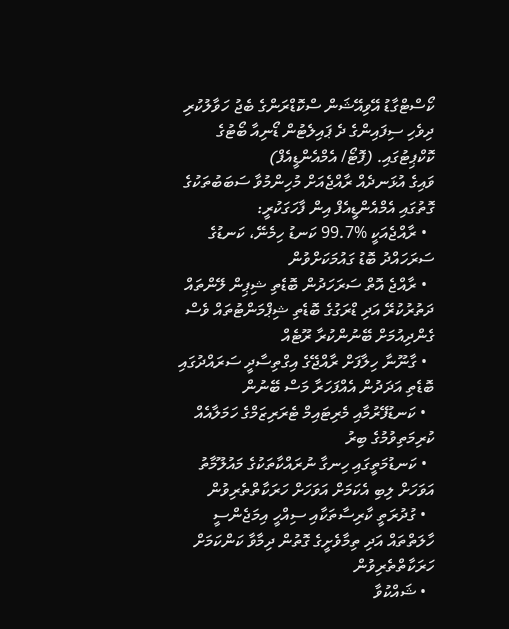ކޯސްޓްގާޑު އޭވިއޭޝަން ސްކޮޑްރަންގެ ބެޖު ހަވާލުކުރި ދިވެހި ސިފައިންގެ ދެ ޕައިލެޓުން ޑޯނިއާ ބޯޓުގެ ކޮކްޕިޓުގައި. (ފޮޓޯ/ އެމްއެންޑީއެފް)
ވައިގެ އުޅަނދެއް ރާއްޖެއަށް މުހިންމުވާ ސަބަބުތަކުގެ ގޮތުގައި އެމްއެންޑީއެފް އިން ފާހަގަކުރީ:
  • ރާއްޖެއަކީ %99.7 ކަނޑު ހިމެނޭ، ކަނޑުގެ ސަރަހައްދު ބޮޑު ގައުމަކަށްވުން
  • ރާއްޖެ އޮތް ސަރަހަދުން ބޮޑެތި ޝިޕިން ލޭންތައް ދަތުރުކުރޭ އަދި ޑްރަގުގެ ބޮޑެތި ޝިޕްމަންޓުތައް ވެސް ގެންދިއުމަށް ބޭނުންކުރާ ރޫޓެއް
  • ގާނޫނާ ހިލާފަށް ރާއްޖޭގެ އިގްތިސާދީ ސަރައްދުގައި ބޮޑެތި އަދަދުން އެއްފަހަރާ މަސް ބޭނުން
  • ކަނޑުފޭރުމާއި މެރިޓައިމް ޓެރަރިޒަމްގެ ހަމަލާއެއް ކުރިމަތިވުމުގެ ބިރު
  • ކަނޑުމަތީގައި ހިނގާ ނުރައްކާތަކުގެ މައުލޫމާތު އަވަހަށް ލިބި އެކަމަށް އަވަހަށް ހަރަކާތްތެރިވުން
  • ގުދުރަތީ ކާރިސާތަކާއި ސިއްހީ އިމަޖެންސީ ހާލަތްތައް އަދި ތިމާވެށީގެ ގޮތުން ދިމާވާ ކަންކަމަށް ހަރަކާތްތެރިވުން
  • ޝައްކުވާ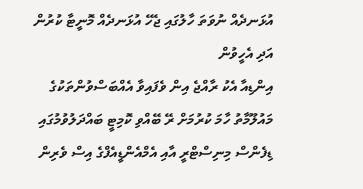އުޅަނދެއް ނުވަތަ ހާލުގައި ޖެހޭ އުޅަނދެއް މޮނީޓާ ކުރުން އަދި އެހީވުން
އިންޑިއާ އެކު ރާއްޖެ އިން ވެފައިވާ އެއްބަސްވުންތަކުގެ މައުލޫމާތު ހާމަ ކުރުމަށް ރޭ ބޭއްވި ކޮމިޓީ ބައްދަލުވުމުގައި ޑިފެންސް މިނިސްޓްރީ އާއި އެމްއެންޑީއެފްގެ އިސް ވެރިން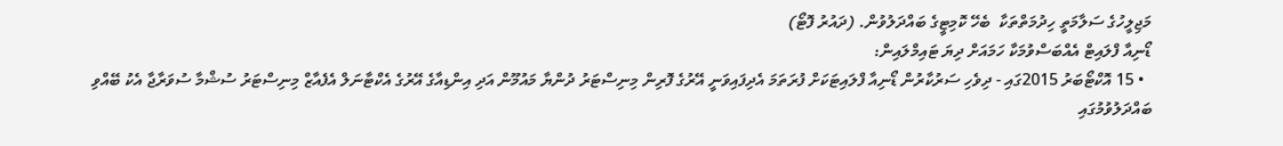މަޖިލީހުގެ ސަލާމަތީ ހިދުމަތްތަކާ  ބެހޭ ކޮމިޓީގެ ބައްދަލުވުން. (ދައުރު ފޮޓޯ)
ޑޯނިއާ ފްލައިޓް އެއްބަސްވުމަކާ ހަމައަށް ދިޔަ ޓައިމްލައިން:
  • 15 އޮކްޓޯބަރު 2015ގައި - ދިވެހި ސަރުކާރުން ޑޯނިއާ ފްލައިޓަކަށް ފުރަތަމަ އެދިފައިވަނީ އޭރުގެ ފޮރިން މިނިސްޓަރު ދުންޔާ މައުމޫން އަދި އިންޑިއާގެ އޭރުގެ އެކްޓާނަލް އެފެއާޒް މިނިސްޓަރު ސުޝްމާ ސުވަރާޖާ އެކު ބޭއްވި ބައްދަލުވުމުގައި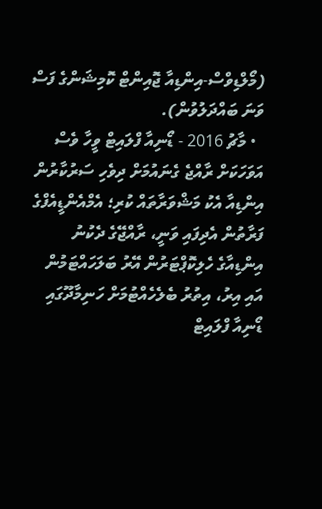(މޯލްޑިވްސް-އިންޑިއާ ޖޮއިންޓް ކޮމިޝަންގެ ފަސް ވަނަ ބައްދަލުވުން).
  • މާޗު 2016 - ޑޯނިއާ ފްލައިޓް ވީހާ ވެސް އަވަހަކަށް ރާއްޖެ ގެނައުމަށް ދިވެހި ސަރުކާރުން އިންޑިއާ އެކު މަޝްވަރާތައް ކުރި؛ އެމްއެންޑީއެފްގެ ފަރާތުން އެދިފައި ވަނީ، ރާއްޖޭގެ ދެކުނު އިންޑިއާގެ ހެލިކޮޕްޓަރުން އޭރު ބަލަހައްޓަމުން އައި އިރު، އިތުރު ބެލެހެއްޓުމަށް ހަނިމާދޫގައި ޑޯނިއާ ފްލައިޓް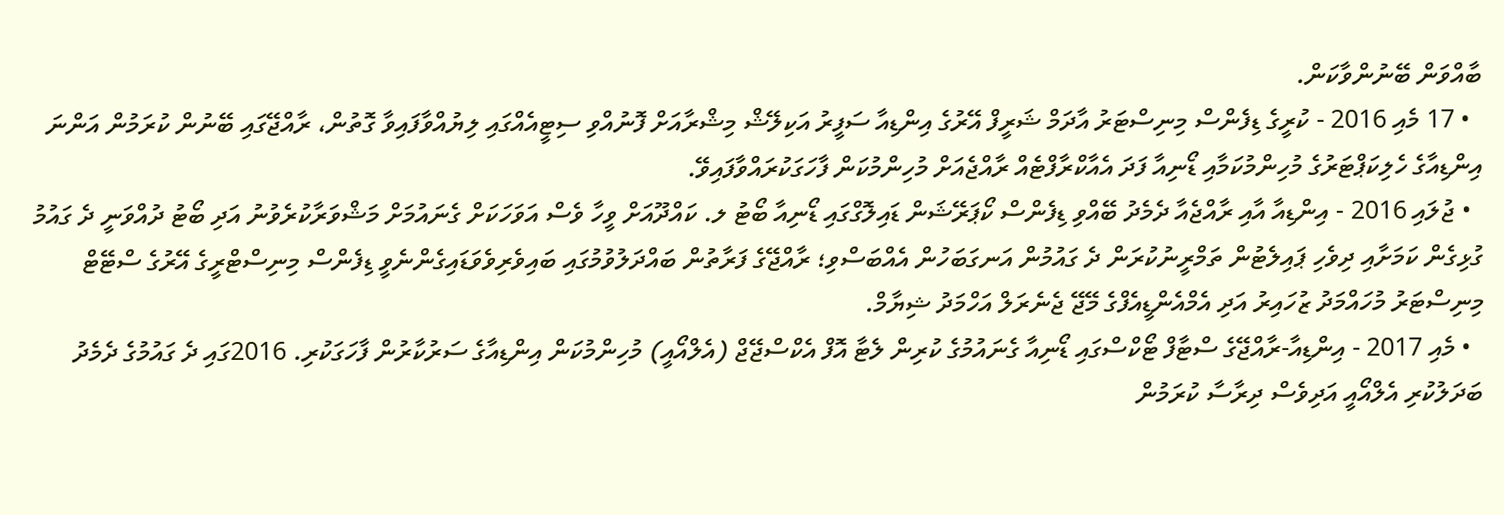ބާއްވަން ބޭނުންވާކަން.
  • 17 މެއި 2016 - ކުރީގެ ޑިފެންސް މިނިސްޓަރު އާދަމް ޝަރީފް އޭރުގެ އިންޑިއާ ސަފީރު އަކިލޭޝް މިޝްރާއަށް ފޮނުއްވި ސިޓީއެއްގައި ލިޔުއްވާފައިވާ ގޮތުން، ރާއްޖޭގައި ބޭނުން ކުރަމުން އަންނަ އިންޑިއާގެ ހެލިކަޕްޓަރުގެ މުހިންމުކަމާއި ޑޯނިއާ ފަދަ އެއާކްރާފްޓެއް ރާއްޖެއަށް މުހިންމުކަން ފާހަގަކުރައްވާފައިވޭ.
  • ޖުލައި 2016 - އިންޑިއާ އާއި ރާއްޖެއާ ދެމެދު ބޭއްވި ޑިފެންސް ކޯޕަރޭޝަން ޑައިލޮގްގައި ޑޯނިއާ ބޯޓު ލ. ކައްދޫއަށް ވީހާ ވެސް އަވަހަކަށް ގެނައުމަށް މަޝްވަރާކުރެވުނު އަދި ބޯޓު ދުއްވަނީ ދެ ގައުމު ގުޅިގެން ކަމަށާއި ދިވެހި ޕައިލެޓުން ތަމްރީނުކުރަން ދެ ގައުމުން އަނގަބަހުން އެއްބަސްވި؛ ރާއްޖޭގެ ފަރާތުން ބައްދަލުވުމުގައި ބައިވެރިވެވަޑައިގެންނެވީ ޑިފެންސް މިނިސްޓްރީގެ އޭރުގެ ސްޓޭޓް މިނިސްޓަރު މުހައްމަދު ޒުހައިރު އަދި އެމްއެންޑީއެފްގެ މޭޖޭ ޖެނެރަލް އަހްމަދު ޝިޔާމް.
  • މެއި 2017 - އިންޑިއާ-ރާއްޖޭގެ ސްޓާފް ޓޯކްސްގައި ޑޯނިއާ ގެނައުމުގެ ކުރިން ލެޓާ އޮފް އެކްސްޖޭޖް (އެލްއޯއީ) މުހިންމުކަން އިންޑިއާގެ ސަރުކާރުން ފާހަގަކުރި. 2016ގައި ދެ ގައުމުގެ ދެމެދު ބަދަލުކުރި އެލްއޯއީ އަދިވެސް ދިރާސާ ކުރަމުން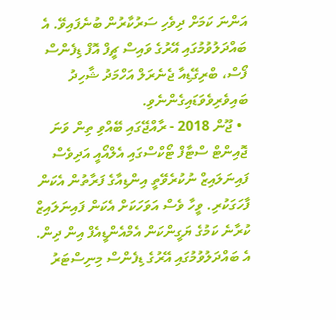އަންނަ ކަމަށް ދިވެހި ސަރުކާރުން ބުނެފައިވޭ. އެ ބައްދަލުވުމުގައި އޭރުގެ ވައިސް ޗީފް އޮފް ޑިފެންސް ފޯސް، ބްރިގޭޑިއާ ޖެނެރަލް އަހްމަދު ޝާހިދު ބައިވެރިވެވަޑައިގެންނެވި.
  • ޖޫން 2018 - ރާއްޖޭގައި ބޭއްވި ތިން ވަނަ ޖޮއިންޓް ސްޓާފް ޓޯކްސްގައި އެލްއޯއީ އަދިވެސް ފައިނަލައިޒް ނުކުރެވޭތީ އިންޑިއާގެ ފަރާތުން އެކަން ފާހަގަކުރި. ވީހާ ވެސް އަވަހަކަށް އެކަން ފައިނަލައިޒް ކުރާނެ ކަމުގެ ޔަގީންކަން އެމްއެންޑީއެފް އިން ދިން. އެ ބައްދަލުވުމުގައި އޭރުގެ ޑިފެންސް މިނިސްޓަރު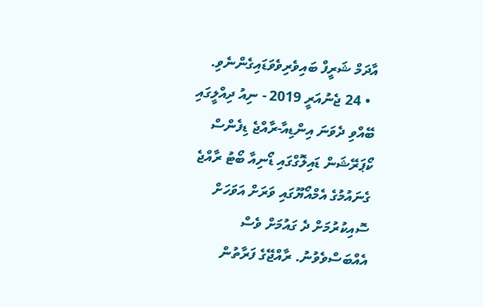އާދަމް ޝަރީފް ބައިވެރިވެވަޑައިގެންނެވި.
  • 24 ޖެނުއަރީ 2019 - ނިއު ދިއްލީގައި ބޭއްވި ދެވަނަ އިންޑިއާ-ރާއްޖެ ޑިފެންސް ކޯޕަރޭޝަން ޑައިލޮގްގައި ޑޯނިއާ ބޯޓު ރާއްޖެ ގެނައުމުގެ އެމްއޯޔޫގައި ވަރަށް އަވަހަށް ސޮއިކުރުމަށް ދެ ގައުމަށް ވެސް އެއްބަސްވެވުނު. ރާއްޖޭގެ ފަރާތުން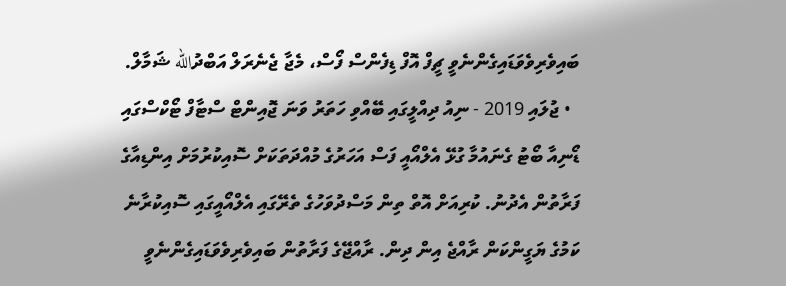ބައިވެރިވެވަޑައިގެންނެވީ ޗީފް އޮފް ޑިފެންސް ފޯސް، މެޖާ ޖެނެރަލް އަބްދުالله ޝަމާލް.
  • ޖުލައި 2019 - ނިއު ދިއްލީގައި ބޭއްވި ހަތަރު ވަނަ ޖޮއިންޓް ސްޓާފް ޓޯކްސްގައި ޑޯނިއާ ބޯޓު ގެނައުމާ ގުޅޭ އެލްއޯއީ ފަސް އަހަރުގެ މުއްދަތަކަށް ސޮއިކުރުމަށް އިންޑިއާގެ ފަރާތުން އެދުނު. ކުރިއަށް އޮތް ތިން މަސްދުވަހުގެ ތެރޭގައި އެލްއޯއީގައި ސޮއިކުރާނެ ކަމުގެ ޔަގީންކަން ރާއްޖެ އިން ދިން. ރާއްޖޭގެ ފަރާތުން ބައިވެރިވެވަޑައިގެންނެވީ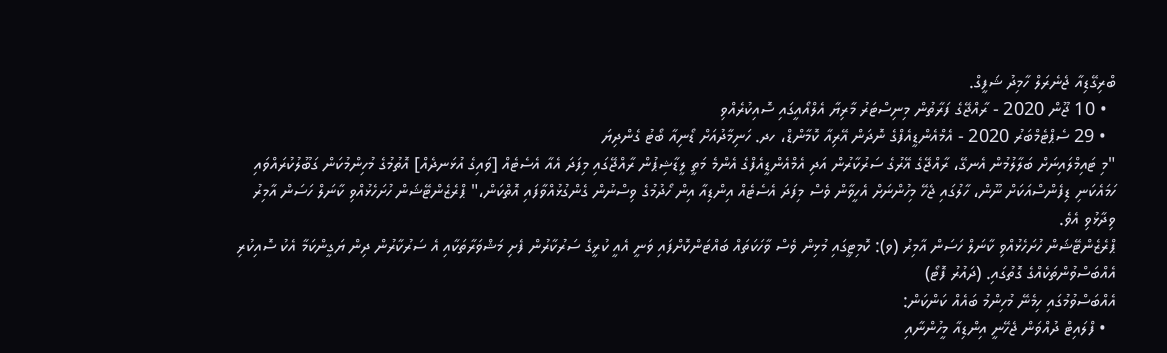ބްރިގޭޑިއާ ޖެނެރަލް ހާމިދު ޝަފީގް.
  • 10 ޖޫން 2020 - ރާއްޖޭގެ ފަރާތުން މިނިސްޓަރު މާރިޔާ އެލްއޯއީގައި ސޮއިކުރެއްވި
  • 29 ސެޕްޓެމްބަރު 2020 - އެމްއެންޑީއެފްގެ ނޮދަން އޭރިއާ ކޮމާންޑް، ހދ. ހަނިމާދުއަށް ޑޯނިއާ ބޯޓު ގެންދިޔަ
"މި ޓައިމްލައިނަށް ބަލާލުމުން އެނގޭ، ރާއްޖޭގެ އޭރުގެ ސަރުކާރުން އަދި އެމްއެންޑީއެފްގެ އެންމެ މަތީ ލީޑާޝިޕުން ރާއްޖޭގައި މިފަދަ އެއާ އެސެޓެއް [ވައިގެ އުޅަނދެއް] އޮތުމުގެ މުހިންމުކަން ގަބޫލުކުރައްވައި ހަމައެކަނި ޑިފެންސްއަކަށް ނޫން، ހާލުގައި ޖެހޭ މިހުންނަށް އެހީވާން ވެސް މިފަދަ އެސެޓެއް އިންޑިއާ އިން ހޯދުމުގެ ވިސްނުން ގެންގުޅުއްވާފައި އޮތްކަން،" ޕްރެޒެންޓޭޝަން ހުށަހެޅުއްވި ކާނަލް ހަސަން އާމިރު ވިދާޅުވި އެވެ.
ޕްރެޒެންޓޭޝަން ހުށަހެޅުއްވި ކާނަލް ހަސަން އާމިރު (ވ): ކޮމިޓީގައި މުޅިން ވެސް ވާހަކަތައް ބައްޓަންކޮށްފައި ވަނީ އެއީ ކުރީގެ ސަރުކާރުން ފެށި މަޝްވަރާތަކާއި އެ ސަރުކާރުން ދިން ޔަގީންކަމާ އެކު ސޮއިކުރި އެއްބަސްވުންތަކެއްގެ ގޮތުގައި. (ދައުރު ފޮޓޯ)
އެއްބަސްވުމުގައި ހިމެނޭ މުހިންމު ބައެއް ކަންކަން:
  • ފްލައިޓް ދުއްވަން ޖެހޭނީ އިންޑިއާ މީހުންނާއި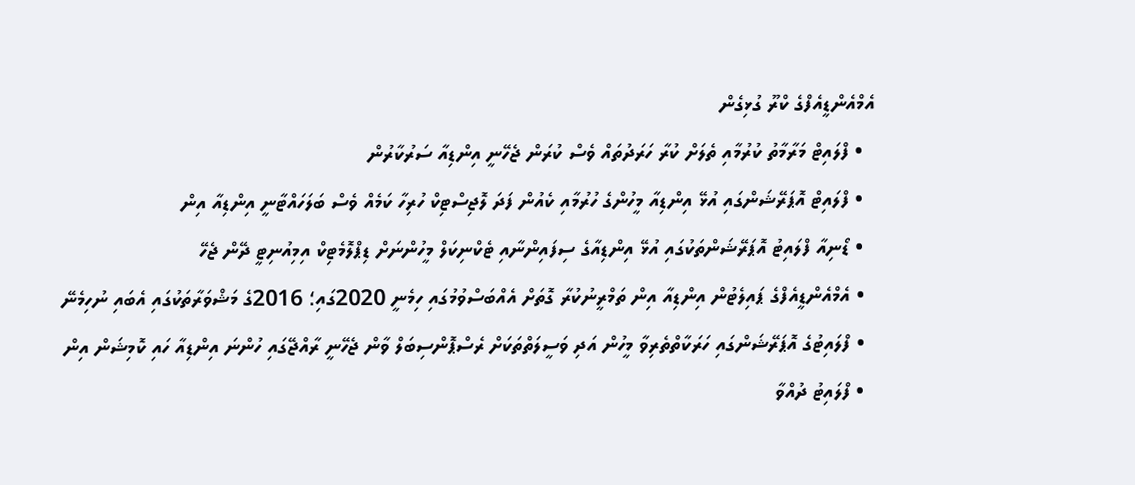އެމްއެންޑީއެފްގެ ކްރޫ ގުޅިގެން
  • ފްލައިޓް މަރާމާތު ކުރުމާއި ތެލަށް ކުރާ ހަރަދުތައް ވެސް ކުރަން ޖެހޭނީ އިންޑިއާ ސަރުކާރުން
  • ފްލައިޓް އޮޕަރޭޝަންގައި އުޅޭ އިންޑިއާ މީހުންގެ ހުރުމާއި ކެއުން ފަދަ ލޮޖިސްޓިކް ހުރިހާ ކަމެއް ވެސް ބަލަހައްޓާނީ އިންޑިއާ އިން
  • ޑޯނިއާ ފްލައިޓު އޮޕަރޭޝަންތަކުގައި އުޅޭ އިންޑިއާގެ ސިފައިންނާއި ޓެކްނިކަލް މީހުންނަށް ޑިޕްލޮމެޓިކް އިމިއުނިޓީ ދޭން ޖެހޭ
  • އެމްއެންޑީއެފްގެ ޕައިލެޓުން އިންޑިއާ އިން ތަމްރީނުކުރާ ގޮތަށް އެއްބަސްވުމުގައި ހިމެނީ 2020ގައި؛ 2016ގެ މަޝްވަރާތަކުގައި އެބައި ނުހިމެނޭ
  • ފްލައިޓުގެ އޮޕަރޭޝަންގައި ހަރަކާތްތެރިވާ މީހުން އަދި ވަސީލަތްތަކަށް ރެސްޕޮންސިބަލް ވާން ޖެހޭނީ ރާއްޖޭގައި ހުންނަ އިންޑިއާ ހައި ކޮމިޝަން އިން
  • ފްލައިޓު ދުއްވާ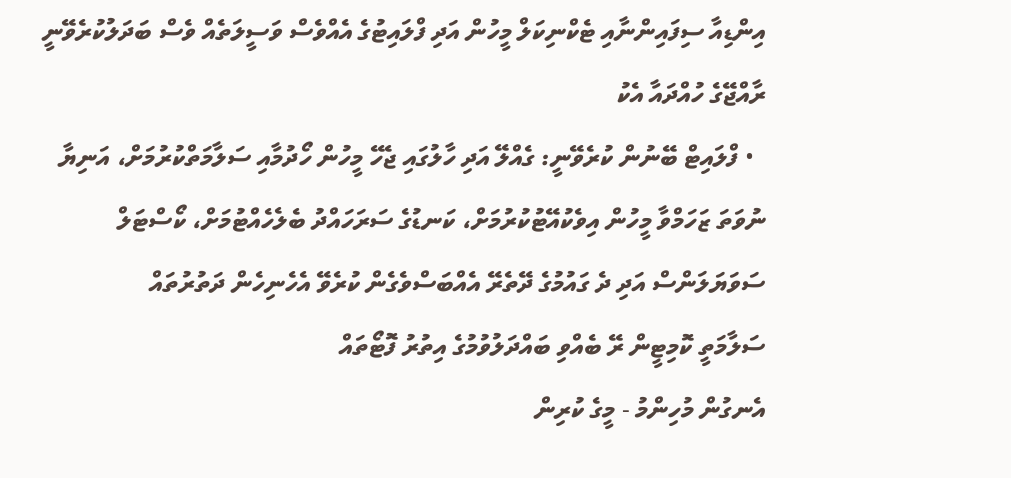އިންޑިއާ ސިފައިންނާއި ޓެކްނިކަލް މީހުން އަދި ފްލައިޓުގެ އެއްވެސް ވަސީލަތެއް ވެސް ބަދަލުކުރެވޭނީ ރާއްޖޭގެ ހުއްދައާ އެކު
  • ފްލައިޓް ބޭނުން ކުރެވޭނީ: ގެއްލޭ އަދި ހާލުގައި ޖެހޭ މީހުން ހޯދުމާއި ސަލާމަތްކުރުމަށް، އަނިޔާ ނުވަތަ ޒަހަމްވާ މީހުން އިވެކުއޭޓުކުރުމަށް، ކަނޑުގެ ސަރަހައްދު ބެލެހެއްޓުމަށް، ކޯސްޓަލް ސަވަޔަލަންސް އަދި ދެ ގައުމުގެ ދޭތެރޭ އެއްބަސްވެގެން ކުރެވޭ އެހެނިހެން ދަތުރުތައް
ސަލާމަތީ ކޮމިޓީން ރޭ ބެއްވި ބައްދަލުވުމުގެ އިތުރު ފޮޓޯތައް
އެނގުން މުހިންމު - މީގެ ކުރިން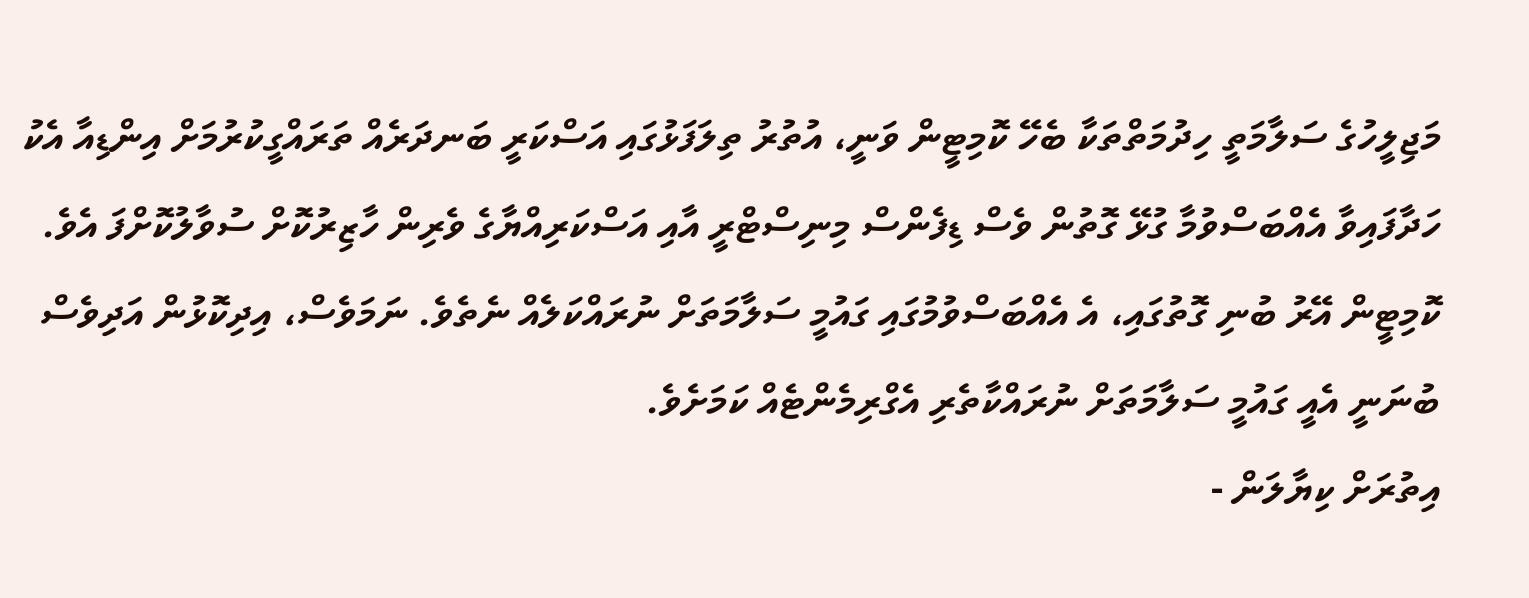މަޖިލީހުގެ ސަލާމަތީ ހިދުމަތްތަކާ ބެހޭ ކޮމިޓީން ވަނީ، އުތުރު ތިލަފަޅުގައި އަސްކަރީ ބަނދަރެއް ތަރައްގީކުރުމަށް އިންޑިއާ އެކު ހަދާފައިވާ އެއްބަސްވުމާ ގުޅޭ ގޮތުން ވެސް ޑިފެންސް މިނިސްޓްރީ އާއި އަސްކަރިއްޔާގެ ވެރިން ހާޒިރުކޮށް ސުވާލުކޮށްފަ އެވެ.
ކޮމިޓީން އޭރު ބުނި ގޮތުގައި، އެ އެއްބަސްވުމުގައި ގައުމީ ސަލާމަތަށް ނުރައްކަލެއް ނެތެވެ. ނަމަވެސް، އިދިކޮޅުން އަދިވެސް ބުނަނީ އެއީ ގައުމީ ސަލާމަތަށް ނުރައްކާތެރި އެގްރިމެންޓެއް ކަމަށެވެ.
އިތުރަށް ކިޔާލަން -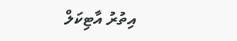އިތުރު އާޓިކަލް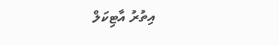އިތުރު އާޓިކަލް